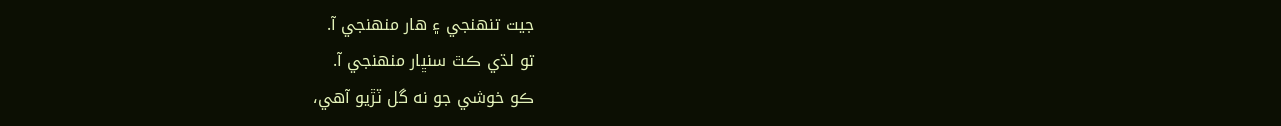جيت تنهنجي ۽ هار منهنجي آ.
تو لڌي ڪٿ سنڀار منهنجي آ.
ڪو خوشي جو نه گل ٽڙيو آهي،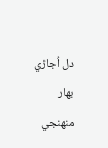دل اُجاڙي بهار منهنجي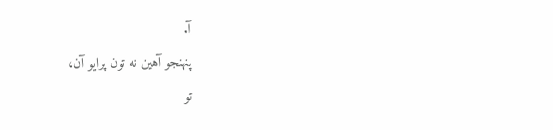آ.
پنهنجو آهين نه تون پرايو آن،
تو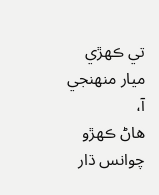تي ڪهڙي ميار منهنجي آ،
هاڻ ڪهڙو چوانس ڌار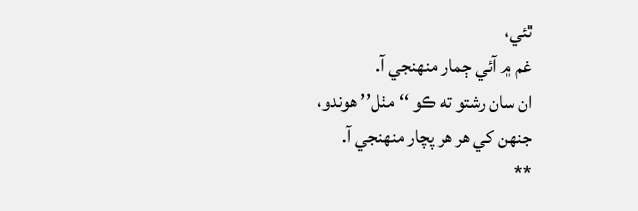ٿئي،
غم ۾ آئي ڄمار منهنجي آ.
ان سان رشتو ته ڪو ‘‘مٺل’’ هوندو،
جنهن کي هر هر پچار منهنجي آ.
**